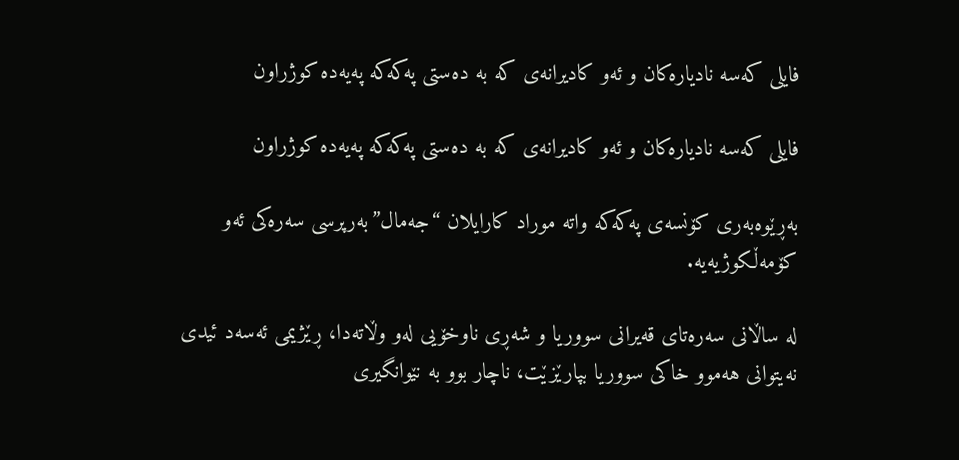فایلی کەسە نادیارەکان و ئەو کادیرانەی کە بە دەستی پەکەکە پەیەدە کوژراون

فایلی کەسە نادیارەکان و ئەو کادیرانەی کە بە دەستی پەکەکە پەیەدە کوژراون

بەڕێوەبەری کۆنسەی پەکەکە واتە موراد کارایلان “جەمال”بەرپرسی سەرەکی ئەو کۆمەڵکوژیەیە.

لە ساڵانی سەرەتای قەیرانی سووریا و شەڕی ناوخۆیی لەو وڵاتەدا، ڕێژیمی ئەسەد ئیدی نەیتوانی هەموو خاکی سووریا بپارێزێت، ناچار بوو بە نێوانگیری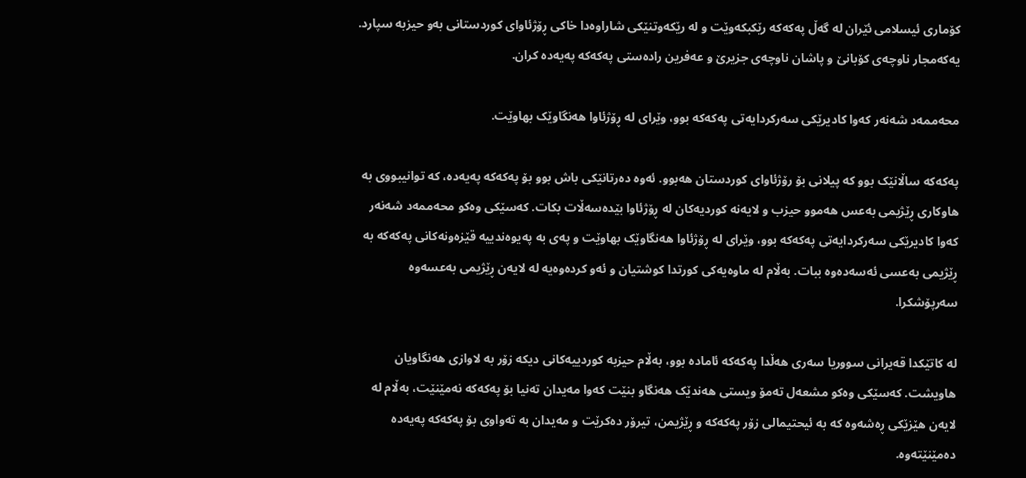کۆماری ئیسلامی ئێران لە گەڵ پەکەکە رێکبکەوێت و لە رێکەوتنێکی شاراوەدا خاکی ڕۆژئاوای کوردستانی بەو حیزبە سپارد. یەکەمجار ناوچەی کۆبانێ و پاشان ناوچەی جزیرێ و عەفرین رادەستی پەکەکە پەیەدە کران.

محەممەد شەنەر کەوا کادیرێکی سەرکردایەتی پەکەکە بوو، وێرای لە ڕۆژئاوا هەنگاوێک بهاوێت.

پەکەکە ساڵانێک بوو کە پیلانی بۆ رۆژئاوای کوردستان هەبوو. ئەوە دەرتانێکی باش بوو بۆ پەکەکە پەیەدە، کە توانیبووی بە هاوکاری ڕێژیمی بەعس هەموو حیزب و لایەنە کوردیەکان لە ڕۆژئاوا بێدەسەڵات بکات. کەسێکی وەکو محەممەد شەنەر کەوا کادیرێکی سەرکردایەتی پەکەکە بوو، وێرای لە ڕۆژئاوا هەنگاوێک بهاوێت و پەی بە پەیوەندییە قێزەونەکانی پەکەکە بە ڕێژیمی بەعسی ئەسەدەوە ببات. بەڵام لە ماوەیەکی کورتدا کوشتیان و ئەو کردەوەیە لە لایەن ڕێژیمی بەعسەوە سەرپۆشکرا.

لە کاتێکدا قەیرانی سووریا سەری هەڵدا پەکەکە ئامادە بوو، بەڵام حیزبە کوردییەکانی دیکە زۆر بە لاوازی هەنگاویان هاویشت. کەسێکی وەکو مشعەل تەمۆ ویستی هەندێک هەنگاو بنێت کەوا مەیدان تەنیا بۆ پەکەکە نەمێنێت، بەڵام لە لایەن هێزێکی ڕەشەوە کە بە ئیحتیمالی زۆر پەکەکە و ڕێژیمن، تیرۆر دەکرێت و مەیدان بە تەواوی بۆ پەکەکە پەیەدە دەمێنێتەوە.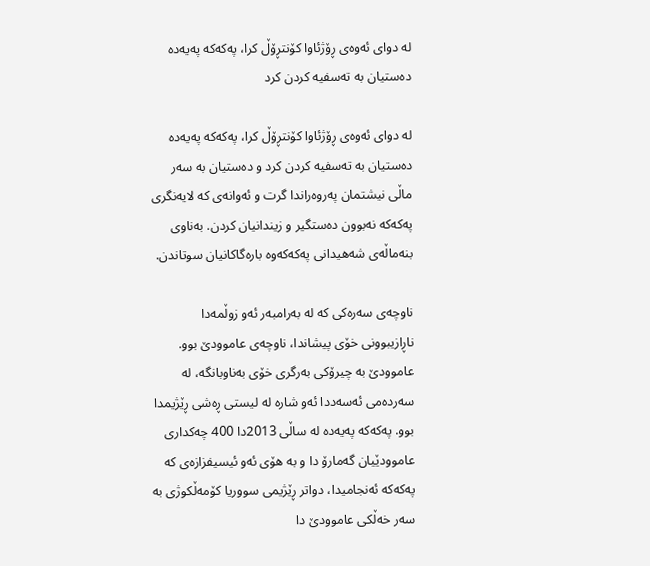لە دوای ئەوەی ڕۆژئاوا کۆنتڕۆڵ کرا، پەکەکە پەیەدە دەستیان بە تەسفیە کردن کرد

لە دوای ئەوەی ڕۆژئاوا کۆنتڕۆڵ کرا، پەکەکە پەیەدە دەستیان بە تەسفیە کردن کرد و دەستیان بە سەر ماڵی نیشتمان پەروەراندا گرت و ئەوانەی کە لایەنگری پەکەکە نەبوون دەستگیر و زیندانیان کردن. بەناوی بنەماڵەی شەهیدانی پەکەکەوە بارەگاکانیان سوتاندن.

ناوچەی سەرەکی کە لە بەرامبەر ئەو زوڵمەدا ناڕازیبوونی خۆی پیشاندا، ناوچەی عاموودێ بوو. عاموودێ بە چیرۆکی بەرگری خۆی بەناوبانگە، لە سەردەمی ئەسەددا ئەو شارە لە لیستی ڕەشی ڕێژیمدا بوو. پەکەکە پەیەدە لە ساڵی 2013دا 400 چەکداری عاموودێیان گەمارۆ دا و بە هۆی ئەو ئیسیفزازەی کە پەکەکە ئەنجامیدا، دواتر ڕێژیمی سووریا کۆمەڵکوژی بە سەر خەڵکی عاموودێ دا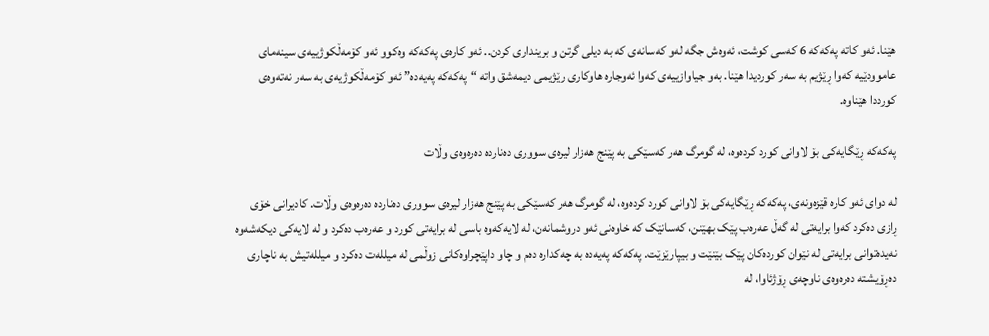هێنا. ئەو کاتە پەکەکە 6 کەسی کوشت، ئەوەش جگە لەو کەسانەی کە بە دیلی گرتن و برینداری کردن.. ئەو کارەی پەکەکە وەکوو ئەو کۆمەڵکوژییەی سینەمای عاموودێیە کەوا ڕێژیم بە سەر کوردیدا هێنا. بەو جیاوازییەی کەوا ئەوجارە هاوکاری رێژیمی دیمەشق واتە “پەکەکە پەیەدە” ئەو کۆمەڵکوژیەی بە سەر نەتەوەی کورددا هێناوە.

پەکەکە ڕێگایەکی بۆ لاوانی کورد کردەوە، لە گومرگ هەر کەسێکی بە پێنج هەزار لیرەی سووری دەناردە دەرەوەی وڵات

لە دوای ئەو کارە قێزەونەی، پەکەکە ڕێگایەکی بۆ لاوانی کورد کردەوە، لە گومرگ هەر کەسێکی بە پێنج هەزار لیرەی سووری دەناردە دەرەوەی وڵات. کادیرانی خۆی ڕازی دەکرد کەوا برایەتی لە گەڵ عەرەب پێک بهێنن، کەسانێک کە خاوەنی ئەو دروشمانەن، لە لایەکەوە باسی لە برایەتی کورد و عەرەب دەکرد و لە لایەکی دیکەشەوە نەیدەتوانی برایەتی لە نێوان کوردەکان پێک بێنێت و بیپارێزێت. پەکەکە پەیەدە بە چەکدارە دەم و چاو داپێچراوەکانی زوڵمی لە میللەت دەکرد و میللەتیش بە ناچاری دەڕۆیشتە دەرەوەی ناوچەی ڕۆژئاوا، لە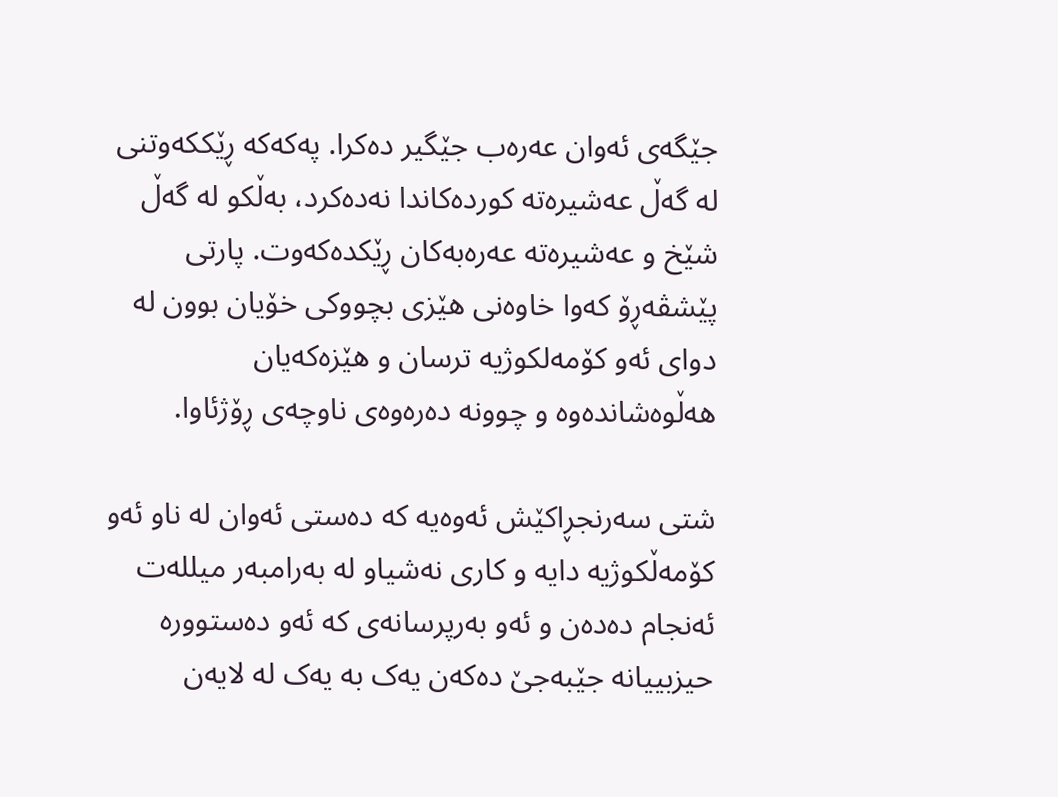جێگەی ئەوان عەرەب جێگیر دەکرا. پەکەکە ڕێککەوتنی لە گەڵ عەشیرەتە کوردەکاندا نەدەکرد، بەڵکو لە گەڵ شێخ و عەشیرەتە عەرەبەکان ڕێکدەکەوت. پارتی پێشڤەڕۆ کەوا خاوەنی هێزی بچووکی خۆیان بوون لە دوای ئەو کۆمەلکوژیە ترسان و هێزەکەیان هەڵوەشاندەوە و چوونە دەرەوەی ناوچەی ڕۆژئاوا.

شتی سەرنجڕاکێش ئەوەیە کە دەستی ئەوان لە ناو ئەو کۆمەڵکوژیە دایە و کاری نەشیاو لە بەرامبەر میللەت ئەنجام دەدەن و ئەو بەرپرسانەی کە ئەو دەستوورە حیزبییانە جێبەجێ دەکەن یەک بە یەک لە لایەن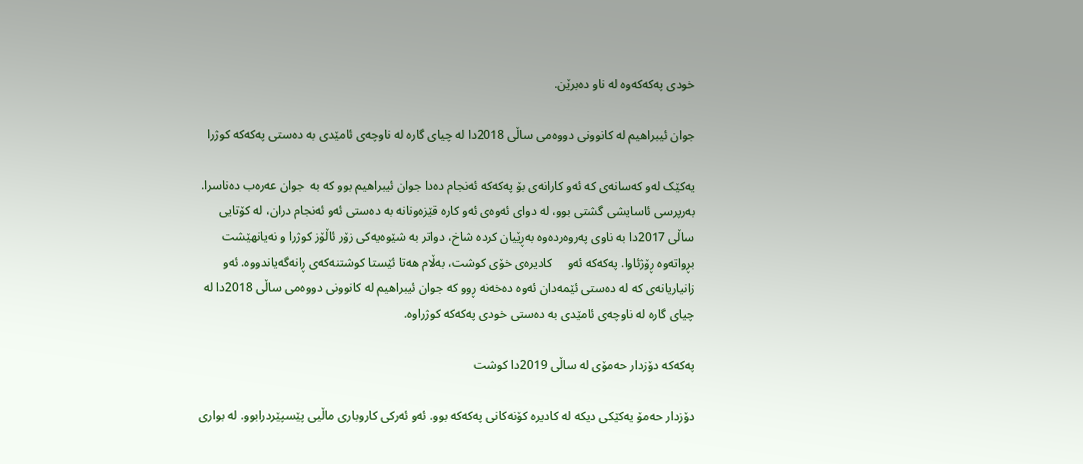خودی پەکەکەوە لە ناو دەبرێن.

جوان ئیبراهیم لە کانوونی دووەمی ساڵی 2018دا لە چیای گارە لە ناوچەی ئامێدی بە دەستی پەکەکە کوژرا

یەکێک لەو کەسانەی کە ئەو کارانەی بۆ پەکەکە ئەنجام دەدا جوان ئیبراهیم بوو کە بە  جوان عەرەب دەناسرا. بەرپرسی ئاسایشی گشتی بوو، لە دوای ئەوەی ئەو کارە قێزەونانە بە دەستی ئەو ئەنجام دران، لە کۆتایی ساڵی 2017دا بە ناوی پەروەردەوە بەڕێیان کردە شاخ، دواتر بە شێوەیەکی زۆر ئاڵۆز کوژرا و نەیانهێشت بڕواتەوە ڕۆژئاوا. پەکەکە ئەو     کادیرەی خۆی کوشت، بەڵام هەتا ئێستا کوشتنەکەی ڕانەگەیاندووە. ئەو زانیاریانەی کە لە دەستی ئێمەدان ئەوە دەخەنە ڕوو کە جوان ئیبراهیم لە کانوونی دووەمی ساڵی 2018دا لە چیای گارە لە ناوچەی ئامێدی بە دەستی خودی پەکەکە کوژراوە.

پەکەکە دۆزدار حەمۆی لە ساڵی 2019دا کوشت

دۆزدار حەمۆ یەکێکی دیکە لە کادیرە کۆنەکانی پەکەکە بوو. ئەو ئەرکی کاروباری ماڵیی پێسپێردرابوو. لە بواری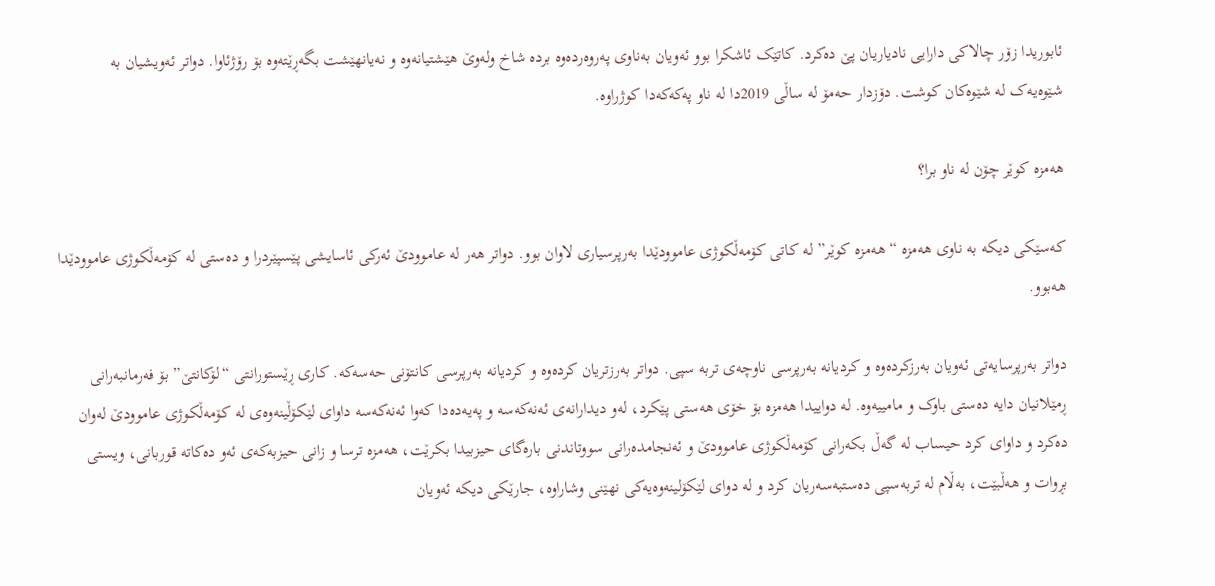ئابوریدا زۆر چالاکی دارایی نادیاریان پێ دەکرد. کاتێک ئاشکرا بوو ئەویان بەناوی پەروەردەوە بردە شاخ ولەوێ هێشتیانەوە و نەیانهێشت بگەڕێتەوە بۆ رۆژئاوا. دواتر ئەویشیان بە شێوەیەک لە شێوەکان کوشت. دۆزدار حەمۆ لە ساڵی 2019دا لە ناو پەکەکەدا کوژراوە.

هەمزە کوێر چۆن لە ناو برا؟

کەسێکی دیکە بە ناوی هەمزە “هەمزە کوێر” لە کاتی کۆمەڵکوژی عاموودێدا بەرپرسیاری لاوان بوو. دواتر هەر لە عاموودێ ئەرکی ئاسایشی پێسپێردرا و دەستی لە کۆمەڵکوژی عاموودێدا هەبوو.

دواتر بەرپرسایەتی ئەویان بەرزکردەوە و کردیانە بەرپرسی ناوچەی تربە سپی. دواتر بەرزتریان کردەوە و کردیانە بەرپرسی کانتۆنی حەسەکە. کاری ڕێستورانتی “لۆکانتێ” بۆ فەرمانبەرانی ڕمێلانیان دایە دەستی باوک و مامییەوە. لە دواییدا هەمزە بۆ خۆی هەستی پێکرد، لەو دیدارانەی ئەنەکەسە و پەیەدەدا کەوا ئەنەکەسە داوای لێکۆڵینەوەی لە کۆمەڵکوژی عاموودێ لەوان دەکرد و داوای کرد حیساب لە گەڵ بکەرانی کۆمەڵکوژی عاموودێ و ئەنجامدەرانی سووتاندنی بارەگای حیزبیدا بکرێت، هەمزە ترسا و زانی حیزبەکەی ئەو دەکاتە قوربانی، ویستی بڕوات و هەڵبێت، بەڵام لە تربەسپی دەستبەسەریان کرد و لە دوای لێکۆلینەوەیەکی نهێنی وشاراوە، جارێکی دیکە ئەویان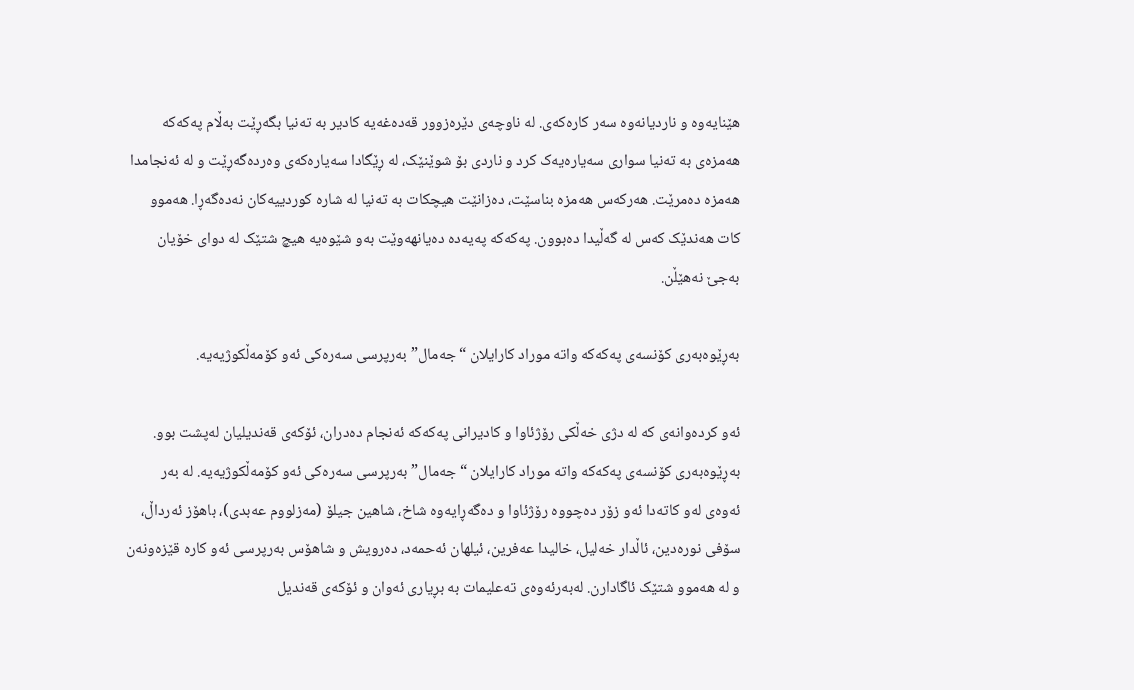هێنایەوە و ناردیانەوە سەر کارەکەی. لە ناوچەی دێرەزوور قەدەغەیە کادیر بە تەنیا بگەڕێت بەڵام پەکەکە هەمزەی بە تەنیا سواری سەیارەیەک کرد و ناردی بۆ شوێنێک، لە ڕێگادا سەیارەکەی وەردەگەڕێت و لە ئەنجامدا هەمزە دەمرێت. هەرکەس هەمزە بناسێت، دەزانێت هیچکات بە تەنیا لە شارە کوردییەکان نەدەگەڕا. هەموو کات هەندێک کەس لە گەڵیدا دەبوون. پەکەکە پەیەدە دەیانهەوێت بەو شێوەیە هیچ شتێک لە دوای خۆیان بەجێ نەهێڵن.

بەڕێوەبەری کۆنسەی پەکەکە واتە موراد کارایلان “جەمال”بەرپرسی سەرەکی ئەو کۆمەڵکوژیەیە.

ئەو کردەوانەی کە لە دژی خەڵکی رۆژئاوا و کادیرانی پەکەکە ئەنجام دەدران، ئۆکەی قەندیلیان لەپشت بوو. بەڕێوەبەری کۆنسەی پەکەکە واتە موراد کارایلان “جەمال”بەرپرسی سەرەکی ئەو کۆمەڵکوژیەیە. لە بەر ئەوەی لەو کاتەدا ئەو زۆر دەچووە رۆژئاوا و دەگەڕایەوە شاخ، شاھین جیلۆ (مەزلووم عەبدی)، باھۆز ئەرداڵ، سۆفی نورەدین، ئاڵدار خەلیل، خالیدا عەفرین، ئیلھان ئەحمەد، دەرویش و شاھۆس بەرپرسی ئەو کارە قێزەونەن و لە هەموو شتێک ئاگادارن. لەبەرئەوەی تەعلیمات بە بڕیاری ئەوان و ئۆکەی قەندیل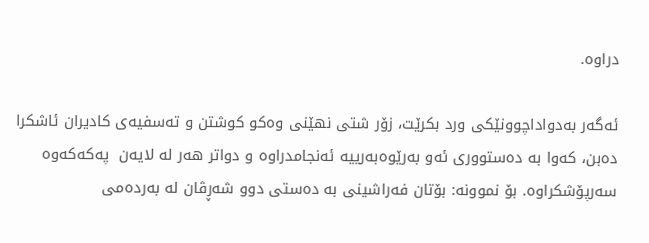دراوە.

ئەگەر بەدواداچوونێکی ورد بکرێت، زۆر شتی نهێنی وەکو کوشتن و تەسفیەی کادیران ئاشکرا دەبن، کەوا بە دەستووری ئەو بەرێوەبەرییە ئەنجامدراوە و دواتر هەر لە لایەن  پەکەکەوە سەرپۆشکراوە. بۆ نموونە: بۆتان فەراشینی بە دەستی دوو شەڕڤان لە بەردەمی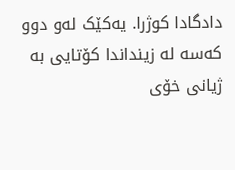دادگادا کوژرا. یەکێک لەو دوو کەسە لە زینداندا کۆتایی بە ژیانی خۆی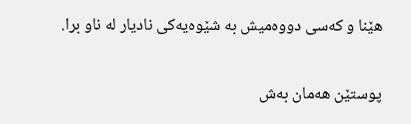هێنا و کەسی دووەمیش بە شێوەیەکی نادیار لە ناو برا.

پوستێن ھەمان بەش